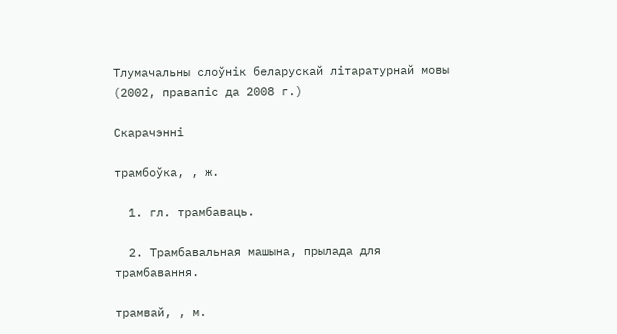Тлумачальны слоўнік беларускай літаратурнай мовы (2002, правапіс да 2008 г.)

Скарачэнні

трамбоўка, , ж.

  1. гл. трамбаваць.

  2. Трамбавальная машына, прылада для трамбавання.

трамвай, , м.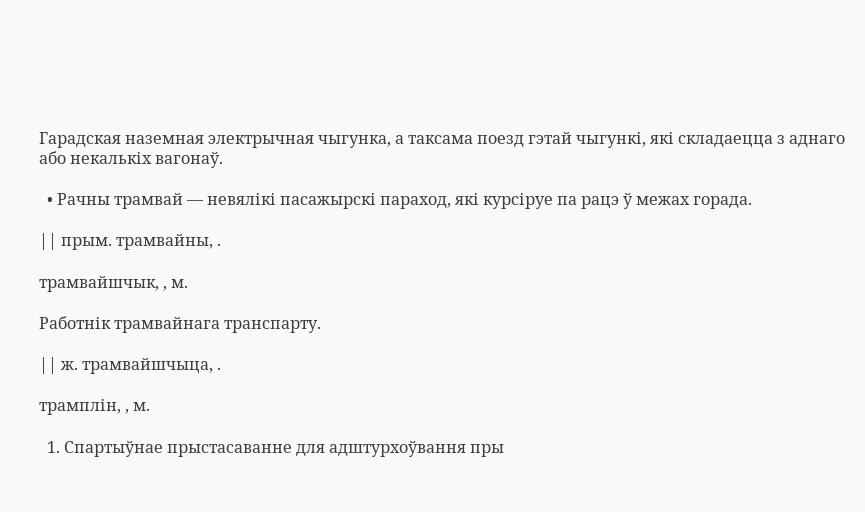Гарадская наземная электрычная чыгунка, а таксама поезд гэтай чыгункі, які складаецца з аднаго або некалькіх вагонаў.

  • Рачны трамвай — невялікі пасажырскі параход, які курсіруе па рацэ ў межах горада.

|| прым. трамвайны, .

трамвайшчык, , м.

Работнік трамвайнага транспарту.

|| ж. трамвайшчыца, .

трамплін, , м.

  1. Спартыўнае прыстасаванне для адштурхоўвання пры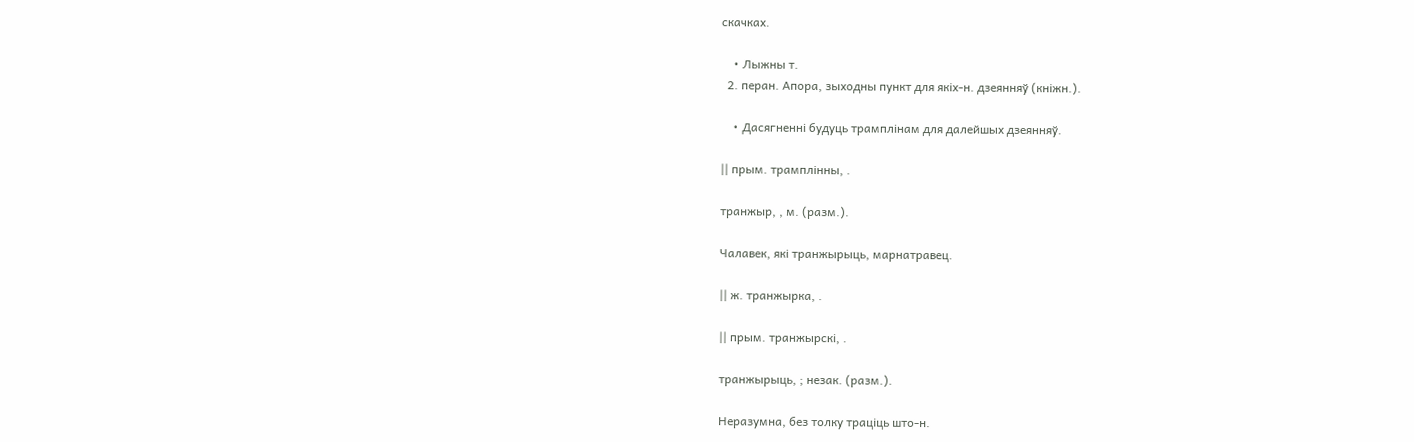скачках.

    • Лыжны т.
  2. перан. Апора, зыходны пункт для якіх-н. дзеянняў (кніжн.).

    • Дасягненні будуць трамплінам для далейшых дзеянняў.

|| прым. трамплінны, .

транжыр, , м. (разм.).

Чалавек, які транжырыць, марнатравец.

|| ж. транжырка, .

|| прым. транжырскі, .

транжырыць, ; незак. (разм.).

Неразумна, без толку траціць што-н.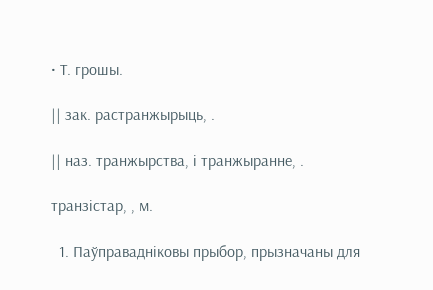• Т. грошы.

|| зак. растранжырыць, .

|| наз. транжырства, і транжыранне, .

транзістар, , м.

  1. Паўправадніковы прыбор, прызначаны для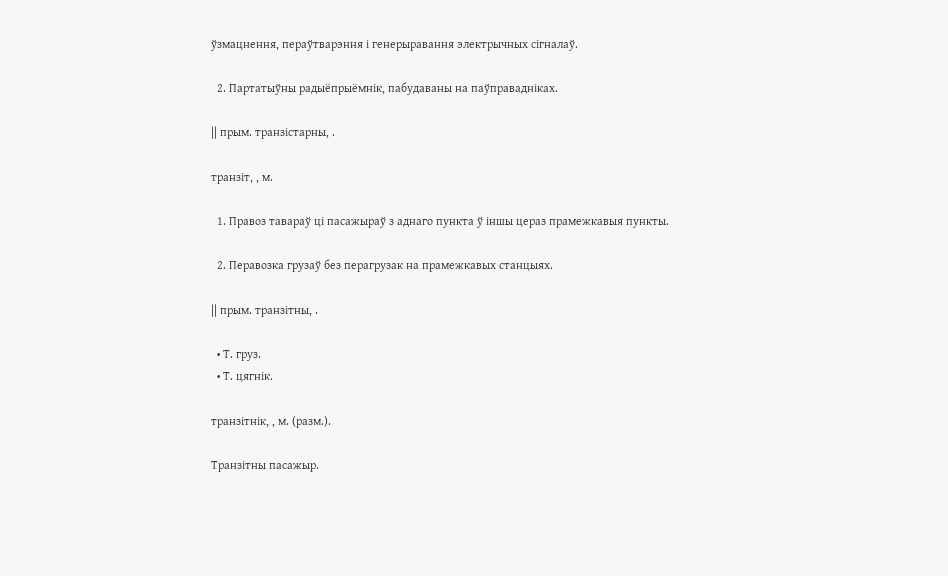ўзмацнення, пераўтварэння і генерыравання электрычных сігналаў.

  2. Партатыўны радыёпрыёмнік, пабудаваны на паўправадніках.

|| прым. транзістарны, .

транзіт, , м.

  1. Правоз тавараў ці пасажыраў з аднаго пункта ў іншы цераз прамежкавыя пункты.

  2. Перавозка грузаў без перагрузак на прамежкавых станцыях.

|| прым. транзітны, .

  • Т. груз.
  • Т. цягнік.

транзітнік, , м. (разм.).

Транзітны пасажыр.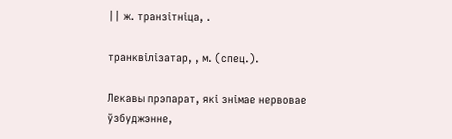|| ж. транзітніца, .

транквілізатар, , м. (спец.).

Лекавы прэпарат, які знімае нервовае ўзбуджэнне,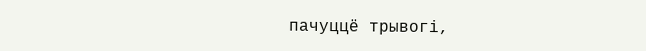пачуццё трывогі,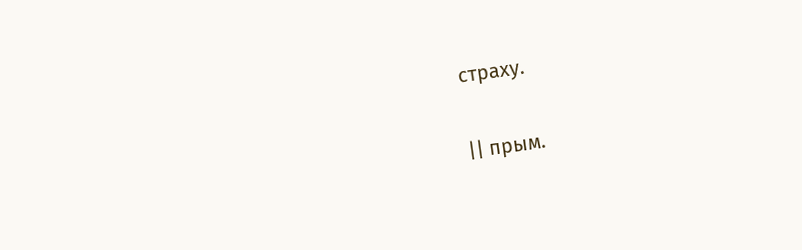страху.

|| прым.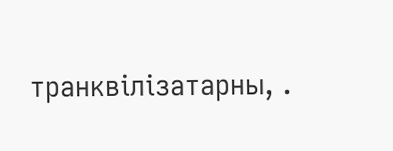транквілізатарны, .